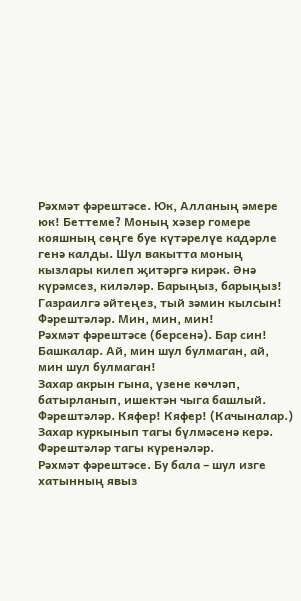Рәхмәт фәрештәсе. Юк, Алланың әмере юк! Беттеме? Моның хәзер гомере кояшның сөңге буе күтәрелүе кадәрле генә калды. Шул вакытта моның кызлары килеп җитәргә кирәк. Әнә күрәмсез, киләләр. Барыңыз, барыңыз! Газраилгә әйтеңез, тый зәмин кылсын!
Фәрештәләр. Мин, мин, мин!
Рәхмәт фәрештәсе (берсенә). Бар син!
Башкалар. Ай, мин шул булмаган, ай, мин шул булмаган!
Захар акрын гына, үзене көчләп, батырланып, ишектән чыга башлый.
Фәрештәләр. Кяфер! Кяфер! (Качыналар.)
Захар куркынып тагы бүлмәсенә керә. Фәрештәләр тагы күренәләр.
Рәхмәт фәрештәсе. Бу бала – шул изге хатынның явыз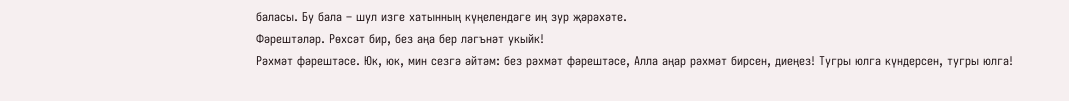баласы. Бу бала – шул изге хатынның күңелендәге иң зур җәрәхәте.
Фәрештәләр. Рөхсәт бир, без аңа бер ләгънәт укыйк!
Рәхмәт фәрештәсе. Юк, юк, мин сезгә әйтәм: без рәхмәт фәрештәсе, Алла аңар рәхмәт бирсен, диеңез! Тугры юлга күндерсен, тугры юлга!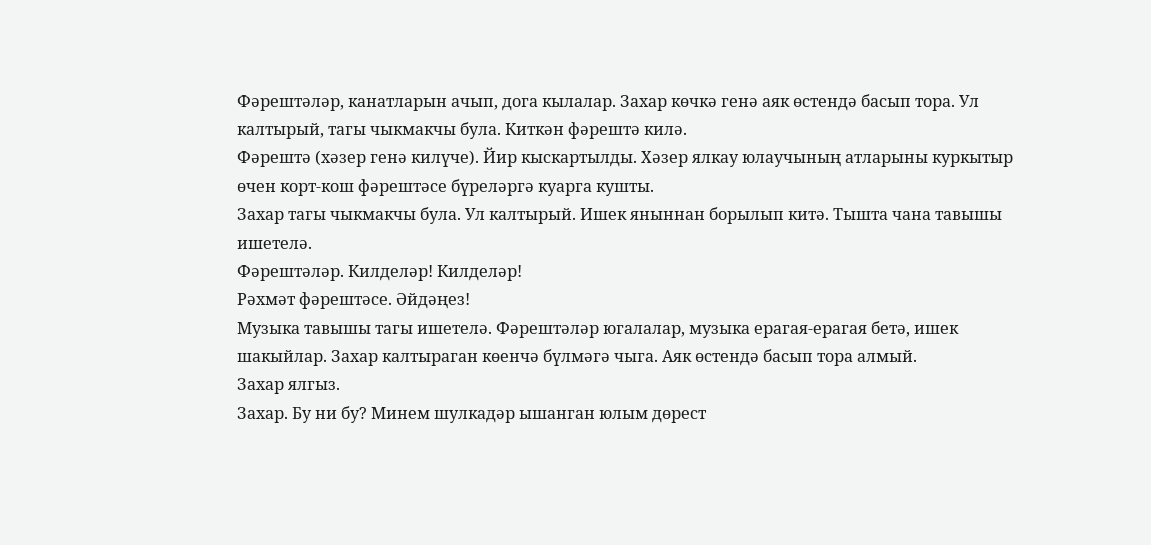Фәрештәләр, канатларын ачып, дога кылалар. Захар көчкә генә аяк өстендә басып тора. Ул калтырый, тагы чыкмакчы була. Киткән фәрештә килә.
Фәрештә (хәзер генә килүче). Йир кыскартылды. Хәзер ялкау юлаучының атларыны куркытыр өчен корт-кош фәрештәсе бүреләргә куарга кушты.
Захар тагы чыкмакчы була. Ул калтырый. Ишек яныннан борылып китә. Тышта чана тавышы ишетелә.
Фәрештәләр. Килделәр! Килделәр!
Рәхмәт фәрештәсе. Әйдәңез!
Музыка тавышы тагы ишетелә. Фәрештәләр югалалар, музыка ерагая-ерагая бетә, ишек шакыйлар. Захар калтыраган көенчә бүлмәгә чыга. Аяк өстендә басып тора алмый.
Захар ялгыз.
Захар. Бу ни бу? Минем шулкадәр ышанган юлым дөрест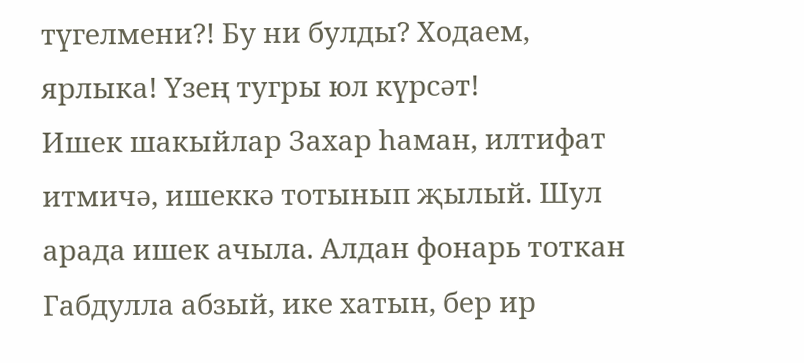түгелмени?! Бу ни булды? Ходаем, ярлыка! Үзең тугры юл күрсәт!
Ишек шакыйлар Захар һаман, илтифат итмичә, ишеккә тотынып җылый. Шул арада ишек ачыла. Алдан фонарь тоткан Габдулла абзый, ике хатын, бер ир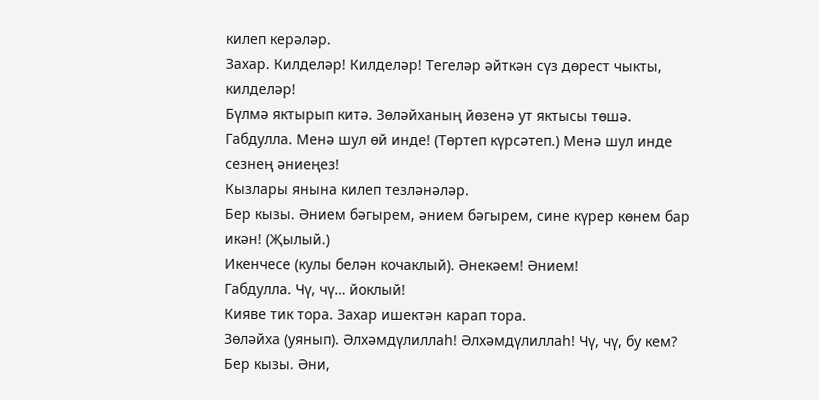килеп керәләр.
Захар. Килделәр! Килделәр! Тегеләр әйткән сүз дөрест чыкты, килделәр!
Бүлмә яктырып китә. Зөләйханың йөзенә ут яктысы төшә.
Габдулла. Менә шул өй инде! (Төртеп күрсәтеп.) Менә шул инде сезнең әниеңез!
Кызлары янына килеп тезләнәләр.
Бер кызы. Әнием бәгырем, әнием бәгырем, сине күрер көнем бар икән! (Җылый.)
Икенчесе (кулы белән кочаклый). Әнекәем! Әнием!
Габдулла. Чү, чү… йоклый!
Кияве тик тора. Захар ишектән карап тора.
Зөләйха (уянып). Әлхәмдүлиллаһ! Әлхәмдүлиллаһ! Чү, чү, бу кем?
Бер кызы. Әни,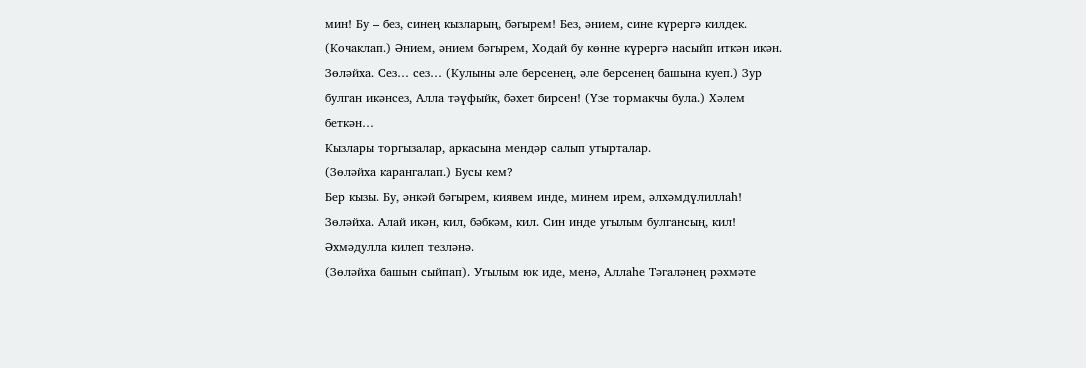мин! Бу – без, синең кызларың, бәгырем! Без, әнием, сине күрергә килдек. (Кочаклап.) Әнием, әнием бәгырем, Ходай бу көнне күрергә насыйп иткән икән.
Зөләйха. Сез… сез… (Кулыны әле берсенең, әле берсенең башына куеп.) Зур булган икәнсез, Алла тәүфыйк, бәхет бирсен! (Үзе тормакчы була.) Хәлем беткән…
Кызлары торгызалар, аркасына мендәр салып утырталар.
(Зөләйха карангалап.) Бусы кем?
Бер кызы. Бу, әнкәй бәгырем, киявем инде, минем ирем, әлхәмдүлиллаһ!
Зөләйха. Алай икән, кил, бәбкәм, кил. Син инде угылым булгансың, кил!
Әхмәдулла килеп тезләнә.
(Зөләйха башын сыйпап). Угылым юк иде, менә, Аллаһе Тәгаләнең рәхмәте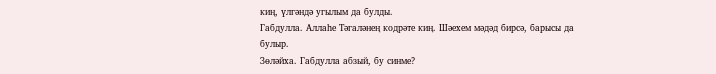киң, үлгәндә угылым да булды.
Габдулла. Аллаһе Тәгаләнең кодрәте киң. Шәехем мәдәд бирсә, барысы да булыр.
Зөләйха. Габдулла абзый, бу синме?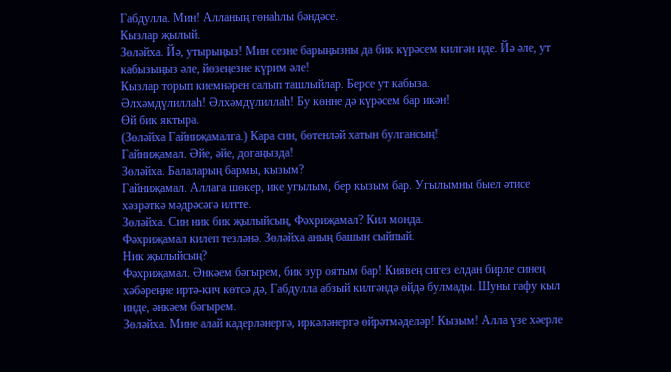Габдулла. Мин! Алланың гөнаһлы бәндәсе.
Кызлар җылый.
Зөләйха. Йә, утырыңыз! Мин сезне барыңызны да бик күрәсем килгән иде. Йә әле, ут кабызыңыз әле, йөзеңезне күрим әле!
Кызлар торып киемнәрен салып ташлыйлар. Берсе ут кабыза.
Әлхәмдүлиллаһ! Әлхәмдүлиллаһ! Бу көнне дә күрәсем бар икән!
Өй бик яктыра.
(Зөләйха Гайниҗамалга.) Кара син, бөтенләй хатын булгансың!
Гайниҗамал. Әйе, әйе, догаңызда!
Зөләйха. Балаларың бармы, кызым?
Гайниҗамал. Аллага шөкер, ике угылым, бер кызым бар. Угылымны быел әтисе хәзрәткә мәдрәсәгә илтте.
Зөләйха. Син ник бик җылыйсың, Фәхриҗамал? Кил монда.
Фәхриҗамал килеп тезләнә. Зөләйха аның башын сыйпый.
Ник җылыйсың?
Фәхриҗамал. Әнкәем бәгырем, бик зур оятым бар! Киявең сигез елдан бирле синең хәбәреңне иртә-кич көтсә дә, Габдулла абзый килгәндә өйдә булмады. Шуны гафу кыл инде, әнкәем бәгырем.
Зөләйха. Мине алай кадерләнергә, иркәләнергә өйрәтмәделәр! Кызым! Алла үзе хәерле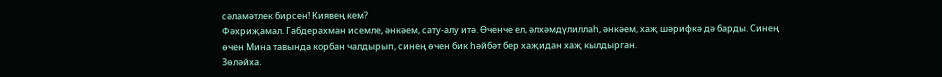сәламәтлек бирсен! Киявең кем?
Фәхриҗамал. Габдерахман исемле, әнкәем, сату-алу итә. Өченче ел, әлхәмдүлиллаһ, әнкәем, хаҗ шәрифкә дә барды. Синең өчен Мина тавында корбан чалдырып, синең өчен бик һәйбәт бер хаҗидан хаҗ кылдырган.
Зөләйха.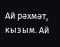Ай рәхмәт, кызым. Ай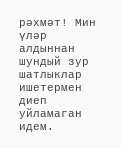рәхмәт! Мин үләр алдыннан шундый зур шатлыклар ишетермен диеп уйламаган идем.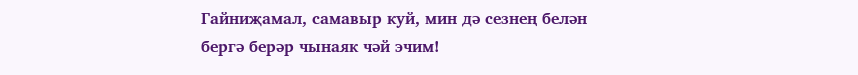Гайниҗамал, самавыр куй, мин дә сезнең белән бергә берәр чынаяк чәй эчим!